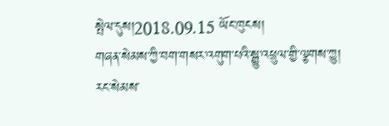སྤེལ་དུས།2018.09.15 ཡོང་ཁུངས།
གཞན་སེམས་ཀྱི་བག་གསར་འགུག་པའི་སྒྱུ་འཕྲུལ་གྱི་ལྕགས་ཀྱུ།
རང་སེམས་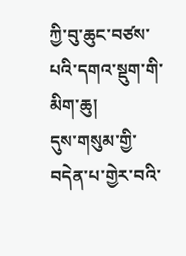ཀྱི་བུ་ཆུང་བཙས་པའི་དགའ་སྡུག་གི་མིག་ཆུ།
དུས་གསུམ་གྱི་བདེན་པ་གྱེར་བའི་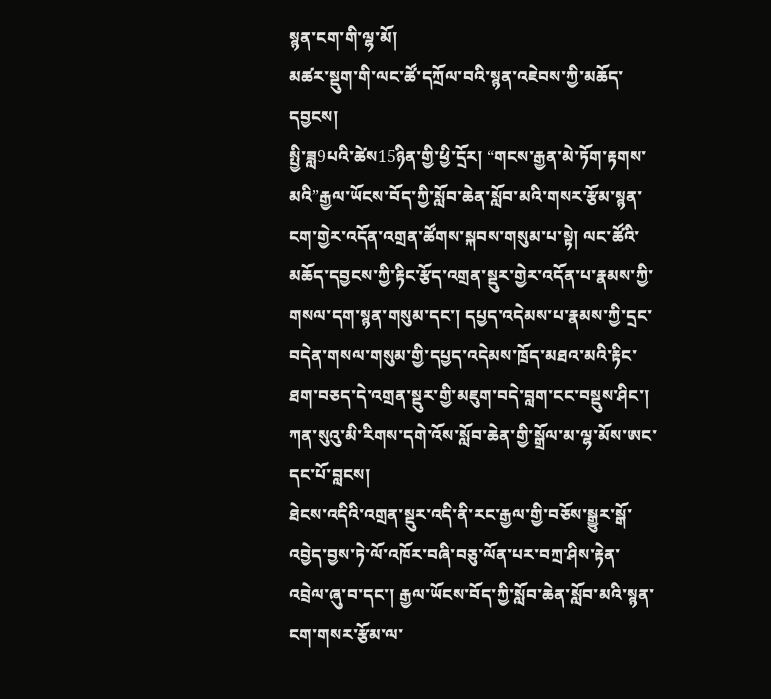སྙན་ངག་གི་ལྷ་མོ།
མཚར་སྡུག་གི་ལང་ཚོ་དཀྲོལ་བའི་སྙན་འཇེབས་ཀྱི་མཆོད་དབྱངས།
སྤྱི་ཟླ9པའི་ཚེས15ཉིན་གྱི་ཕྱི་དྲོར། “གངས་རྒྱན་མེ་ཏོག་རྟགས་མའི”རྒྱལ་ཡོངས་བོད་ཀྱི་སློབ་ཆེན་སློབ་མའི་གསར་རྩོམ་སྙན་ངག་གྱེར་འདོན་འགྲན་ཚོགས་སྐབས་གསུམ་པ་སྟེ། ལང་ཚོའི་མཆོད་དབྱངས་ཀྱི་རྟིང་རྩོད་འགྲན་སྡུར་གྱེར་འདོན་པ་རྣམས་ཀྱི་གསལ་དག་སྙན་གསུམ་དང་། དཔྱད་འདེམས་པ་རྣམས་ཀྱི་དྲང་བདེན་གསལ་གསུམ་གྱི་དཔྱད་འདེམས་ཁྲོད་མཐའ་མའི་རྟིང་ཐག་བཅད་དེ་འགྲན་སྡུར་གྱི་མཇུག་བདེ་བླག་ངང་བསྡུས་ཤིང་། ཀན་སུའུ་མི་རིགས་དགེ་འོས་སློབ་ཆེན་གྱི་སྒྲོལ་མ་ལྷ་མོས་ཨང་དང་པོ་བླངས།
ཐེངས་འདིའི་འགྲན་སྡུར་འདི་ནི་རང་རྒྱལ་གྱི་བཅོས་སྒྱུར་སྒོ་འབྱེད་བྱས་ཏེ་ལོ་འཁོར་བཞི་བཅུ་ལོན་པར་བཀྲ་ཤིས་རྟེན་འབྲེལ་ཞུ་བ་དང་། རྒྱལ་ཡོངས་བོད་ཀྱི་སློབ་ཆེན་སློབ་མའི་སྙན་ངག་གསར་རྩོམ་ལ་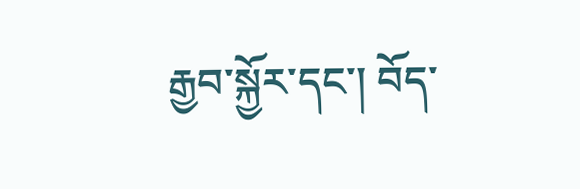རྒྱབ་སྐྱོར་དང་། བོད་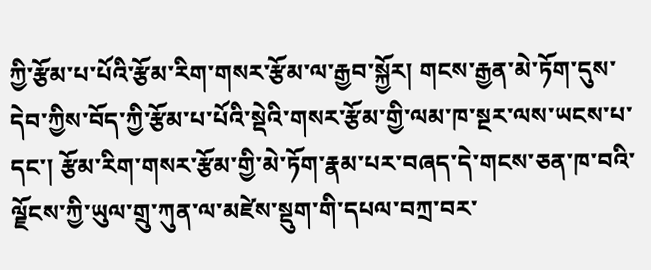ཀྱི་རྩོམ་པ་པོའི་རྩོམ་རིག་གསར་རྩོམ་ལ་རྒྱབ་སྐྱོར། གངས་རྒྱན་མེ་ཏོག་དུས་དེབ་ཀྱིས་བོད་ཀྱི་རྩོམ་པ་པོའི་སྡེའི་གསར་རྩོམ་གྱི་ལམ་ཁ་སྔར་ལས་ཡངས་པ་དང་། རྩོམ་རིག་གསར་རྩོམ་གྱི་མེ་ཏོག་རྣམ་པར་བཞད་དེ་གངས་ཅན་ཁ་བའི་ལྗོངས་ཀྱི་ཡུལ་གྲུ་ཀུན་ལ་མཛེས་སྡུག་གི་དཔལ་བཀྲ་བར་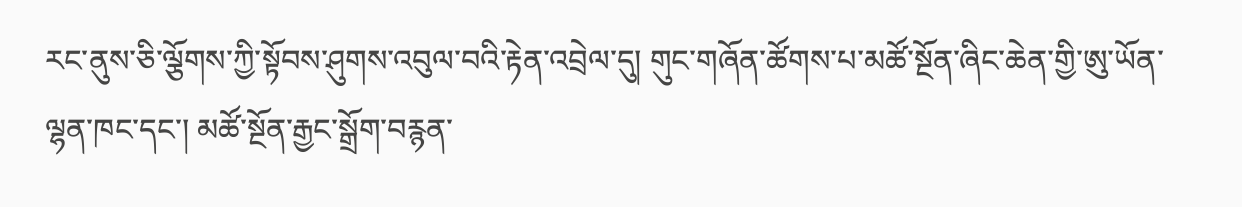རང་ནུས་ཅི་ལྕོགས་ཀྱི་སྟོབས་ཤུགས་འབུལ་བའི་རྟེན་འབྲེལ་དུ། གུང་གཞོན་ཚོགས་པ་མཚོ་སྔོན་ཞིང་ཆེན་གྱི་ཨུ་ཡོན་ལྷན་ཁང་དང་། མཚོ་སྔོན་རྒྱང་སྒྲོག་བརྙན་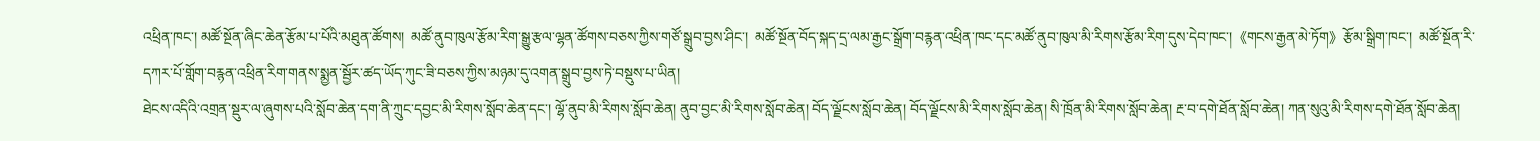འཕྲིན་ཁང་། མཚོ་སྔོན་ཞིང་ཆེན་རྩོམ་པ་པོའི་མཐུན་ཚོགས།  མཚོ་ནུབ་ཁུལ་རྩོམ་རིག་སྒྱུ་རྩལ་ལྷན་ཚོགས་བཅས་ཀྱིས་གཙོ་སྒྲུབ་བྱས་ཤིང་།  མཚོ་སྔོན་བོད་སྐད་དྲ་ལམ་རྒྱང་སྒྲོག་བརྙན་འཕྲིན་ཁང་དང་མཚོ་ནུབ་ཁུལ་མི་རིགས་རྩོམ་རིག་དུས་དེབ་ཁང་།《གངས་རྒྱན་མེ་ཏོག》རྩོམ་སྒྲིག་ཁང་།  མཚོ་སྔོན་རི་དཀར་པོ་གློག་བརྙན་འཕྲིན་རིག་གནས་སྨྱན་སྦྱོར་ཚད་ཡོད་ཀུང་ཟི་བཅས་ཀྱིས་མཉམ་དུ་འགན་སྒྲུབ་བྱས་ཏེ་བསྡུས་པ་ཡིན།
ཐེངས་འདིའི་འགྲན་སྡུར་ལ་ཞུགས་པའི་སློབ་ཆེན་དག་ནི་ཀྲུང་དབྱང་མི་རིགས་སློབ་ཆེན་དང་། ལྷོ་ནུབ་མི་རིགས་སློབ་ཆེན། ནུབ་བྱང་མི་རིགས་སློབ་ཆེན། བོད་ལྗོངས་སློབ་ཆེན། བོད་ལྗོངས་མི་རིགས་སློབ་ཆེན། སི་ཁྲོན་མི་རིགས་སློབ་ཆེན། རྔ་བ་དགེ་ཐོན་སློབ་ཆེན། ཀན་སུའུ་མི་རིགས་དགེ་ཐོན་སློབ་ཆེན།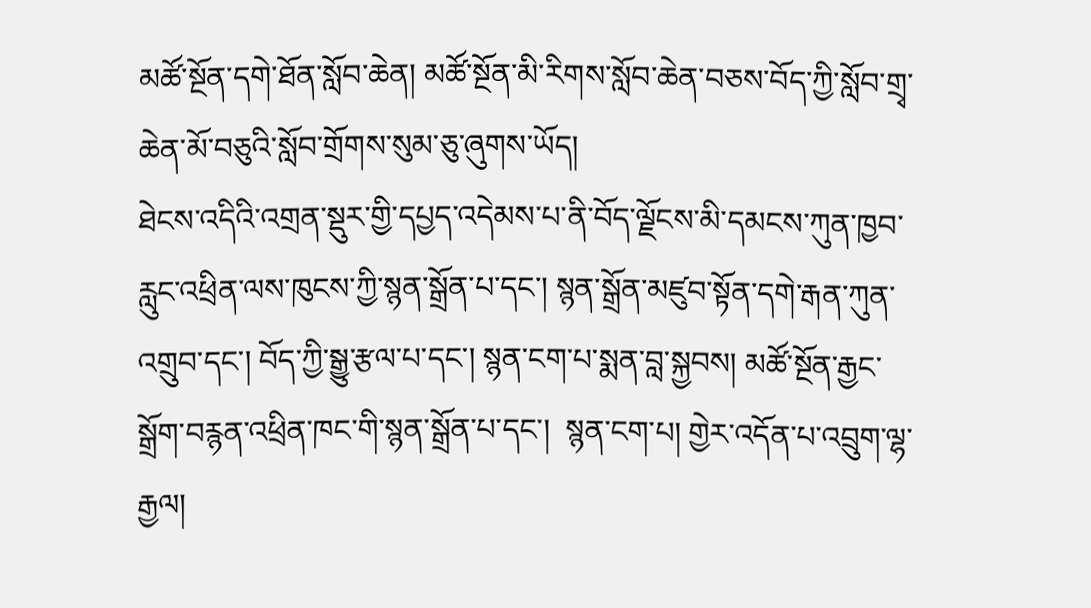མཚོ་སྔོན་དགེ་ཐོན་སློབ་ཆེན། མཚོ་སྔོན་མི་རིགས་སློབ་ཆེན་བཅས་བོད་ཀྱི་སློབ་གྲྭ་ཆེན་མོ་བཅུའི་སློབ་གྲོགས་སུམ་ཅུ་ཞུགས་ཡོད།
ཐེངས་འདིའི་འགྲན་སྡུར་གྱི་དཔྱད་འདེམས་པ་ནི་བོད་ལྗོངས་མི་དམངས་ཀུན་ཁྱབ་རླུང་འཕྲིན་ལས་ཁུངས་ཀྱི་སྙན་སྒྲོན་པ་དང་། སྙན་སྒྲོན་མཛུབ་སྟོན་དགེ་རྒན་ཀུན་འགྲུབ་དང་། བོད་ཀྱི་སྒྱུ་རྩལ་པ་དང་། སྙན་ངག་པ་སྨན་བླ་སྐྱབས། མཚོ་སྔོན་རྒྱང་སྒྲོག་བརྙན་འཕྲིན་ཁང་གི་སྙན་སྒྲོན་པ་དང་།  སྙན་ངག་པ། གྱེར་འདོན་པ་འབྲུག་ལྷ་རྒྱལ།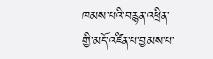ཁམས་པའི་བརྙན་འཕྲིན་གྱི་མདོ་འཛིན་པ་བྱམས་པ་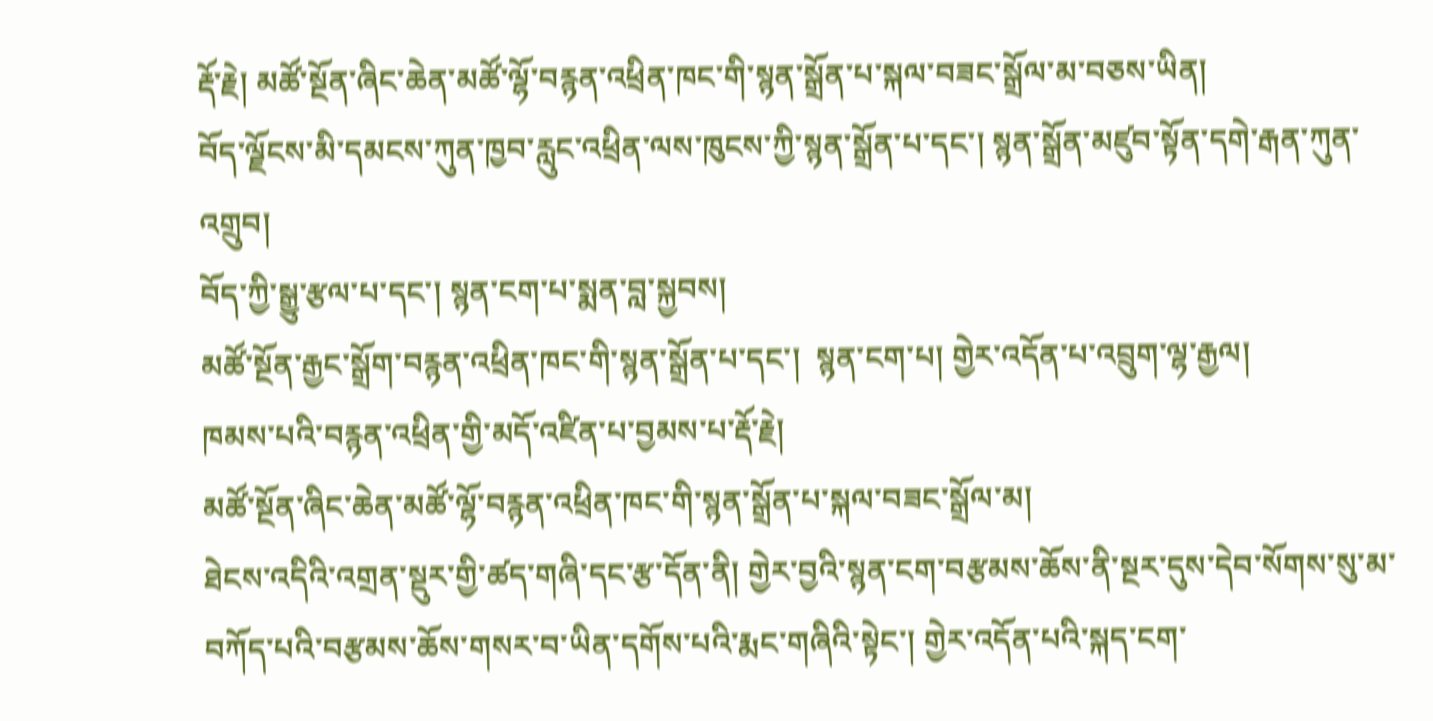རྡོ་རྗེ། མཚོ་སྔོན་ཞིང་ཆེན་མཚོ་ལྷོ་བརྙན་འཕྲིན་ཁང་གི་སྙན་སྒྲོན་པ་སྐལ་བཟང་སྒྲོལ་མ་བཅས་ཡིན།
བོད་ལྗོངས་མི་དམངས་ཀུན་ཁྱབ་རླུང་འཕྲིན་ལས་ཁུངས་ཀྱི་སྙན་སྒྲོན་པ་དང་། སྙན་སྒྲོན་མཛུབ་སྟོན་དགེ་རྒན་ཀུན་འགྲུབ།
བོད་ཀྱི་སྒྱུ་རྩལ་པ་དང་། སྙན་ངག་པ་སྨན་བླ་སྐྱབས།
མཚོ་སྔོན་རྒྱང་སྒྲོག་བརྙན་འཕྲིན་ཁང་གི་སྙན་སྒྲོན་པ་དང་།  སྙན་ངག་པ། གྱེར་འདོན་པ་འབྲུག་ལྷ་རྒྱལ།
ཁམས་པའི་བརྙན་འཕྲིན་གྱི་མདོ་འཛིན་པ་བྱམས་པ་རྡོ་རྗེ།
མཚོ་སྔོན་ཞིང་ཆེན་མཚོ་ལྷོ་བརྙན་འཕྲིན་ཁང་གི་སྙན་སྒྲོན་པ་སྐལ་བཟང་སྒྲོལ་མ།
ཐེངས་འདིའི་འགྲན་སྡུར་གྱི་ཚད་གཞི་དང་རྩ་དོན་ནི། གྱེར་བྱའི་སྙན་ངག་བརྩམས་ཆོས་ནི་སྔར་དུས་དེབ་སོགས་སུ་མ་བཀོད་པའི་བརྩམས་ཆོས་གསར་བ་ཡིན་དགོས་པའི་རྨང་གཞིའི་སྟེང་། གྱེར་འདོན་པའི་སྐད་ངག་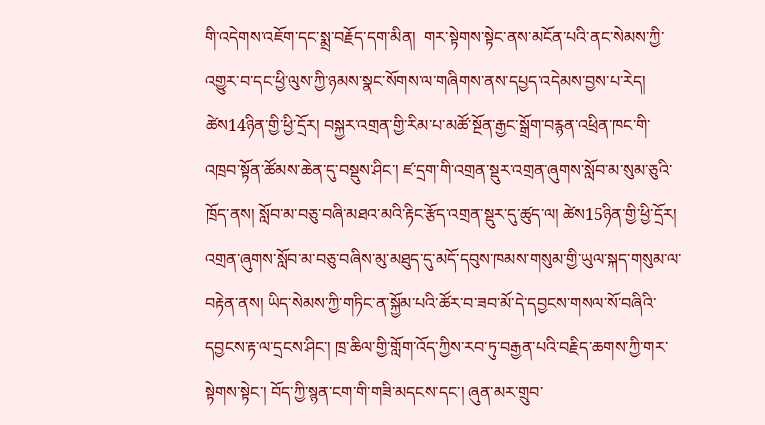གི་འདེགས་འཇོག་དང་སྨྲ་བརྗོད་དག་མིན།  གར་སྟེགས་སྟེང་ནས་མངོན་པའི་ནང་སེམས་ཀྱི་འགྱུར་བ་དང་ཕྱི་ལུས་ཀྱི་ཉམས་སྣང་སོགས་ལ་གཞིགས་ནས་དཔྱད་འདེམས་བྱས་པ་རེད།
ཚེས14ཉིན་གྱི་ཕྱི་དྲོར། བསྐྱར་འགྲན་གྱི་རིམ་པ་མཚོ་སྔོན་རྒྱང་སྒྲོག་བརྙན་འཕྲིན་ཁང་གི་འཁྲབ་སྟོན་ཚོམས་ཆེན་དུ་བསྡུས་ཤིང་། ཛ་དྲག་གི་འགྲན་སྡུར་འགྲན་ཞུགས་སློབ་མ་སུམ་ཅུའི་ཁྲོད་ནས། སློབ་མ་བཅུ་བཞི་མཐའ་མའི་རྟིང་རྩོད་འགྲན་སྡུར་དུ་ཚུད་ལ། ཚེས15ཉིན་གྱི་ཕྱི་དྲོར། འགྲན་ཞུགས་སློབ་མ་བཅུ་བཞིས་མུ་མཐུད་དུ་མདོ་དབུས་ཁམས་གསུམ་གྱི་ཡུལ་སྐད་གསུམ་ལ་བརྟེན་ནས། ཡིད་སེམས་ཀྱི་གཏིང་ན་སྐྱོམ་པའི་ཚོར་བ་ཟབ་མོ་དེ་དབྱངས་གསལ་སོ་བཞིའི་དབྱངས་རྟ་ལ་དྲངས་ཤིང་། ཁྲ་ཆིལ་གྱི་གློག་འོད་ཀྱིས་རབ་ཏུ་བརྒྱན་པའི་བརྗིད་ཆགས་ཀྱི་གར་སྟེགས་སྟེང་། བོད་ཀྱི་སྙན་ངག་གི་གཟི་མདངས་དང་། ཞུན་མར་གྲུབ་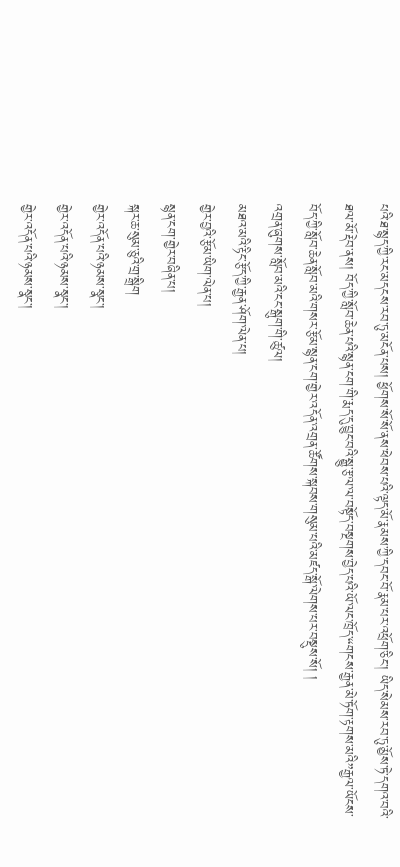པའི་ཐ་སྙད་ཀྱི་རང་མདངས་རབ་ཏུ་མངོན་པས། ཕྱོགས་སོ་སོ་ནས་ཕེབས་པའི་ལྟད་མོ་རྣམས་ཀྱི་དབང་བོ་རྣམ་པར་འཕྲོག་ཅིང་། ཡིད་སེམས་རབ་ཏུ་མྱོས་ཏེ་དགའ་བའི་ཐལ་མོ་རྡེབ་ནས། བོད་ཀྱི་སློབ་ཆེན་པའི་སྙན་ངག་གི་རྨད་དུ་བྱུང་བའི་སྒྱུ་རྩལ་ལ་བསྟོད་བསྔགས་བྱེད་པའི་ཡོ་ལང་ཁྲོད་“གངས་རྒྱན་མེ་ཏོག་རྟགས་མའི”རྒྱལ་ཡོངས་བོད་ཀྱི་སློབ་ཆེན་སློབ་མའི་གསར་རྩོམ་སྙན་ངག་གྱེར་འདོན་འགྲན་ཚོགས་སྐབས་གསུམ་པའི་མཛད་སྒོ་ལེགས་པར་བསྡུས་སོ། །
འགྲན་ཞུགས་སློབ་མའི་ངང་སྒུག་གི་ཚུལ།
མཐའ་མའི་རྟིང་རྩོད་ཀྱི་རྒྱན་ཤོག་ལེན་པ།
གྱེར་བྱའི་རྩོམ་ཡིག་ལེན་པ།
སྙན་ངག་གྱེར་བཞིན་པ།
སྐར་ཆ་སུམ་ཅུའི་གྲ་སྒྲིག
གྱེར་འདོན་པའི་ཉམས་སྣང་།
གྱེར་འདོན་པའི་ཉམས་སྣང་།
གྱེར་འདོན་པའི་ཉམས་སྣང་།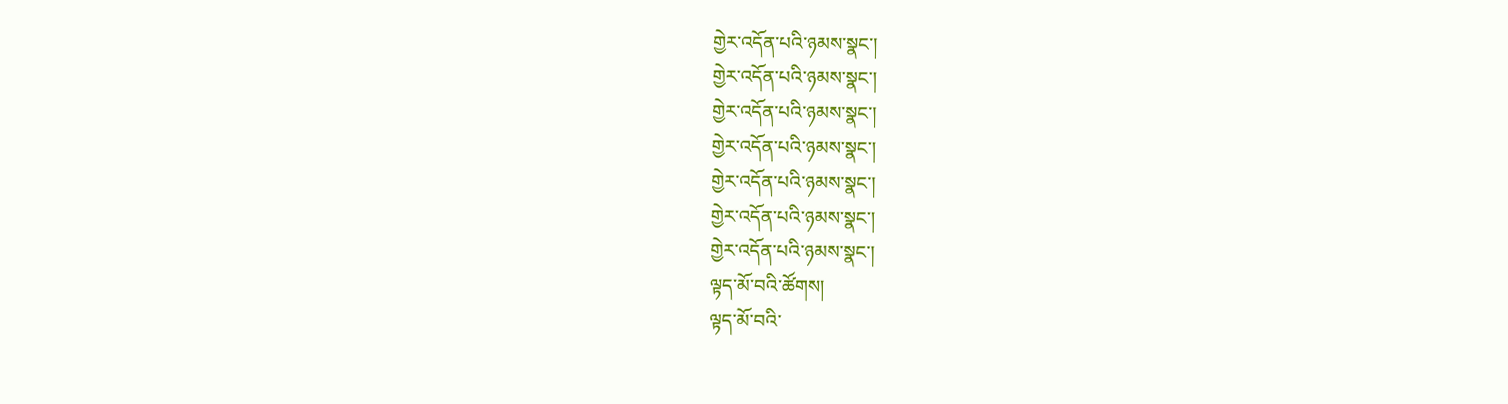གྱེར་འདོན་པའི་ཉམས་སྣང་།
གྱེར་འདོན་པའི་ཉམས་སྣང་།
གྱེར་འདོན་པའི་ཉམས་སྣང་།
གྱེར་འདོན་པའི་ཉམས་སྣང་།
གྱེར་འདོན་པའི་ཉམས་སྣང་།
གྱེར་འདོན་པའི་ཉམས་སྣང་།
གྱེར་འདོན་པའི་ཉམས་སྣང་།
ལྟད་མོ་བའི་ཚོགས།
ལྟད་མོ་བའི་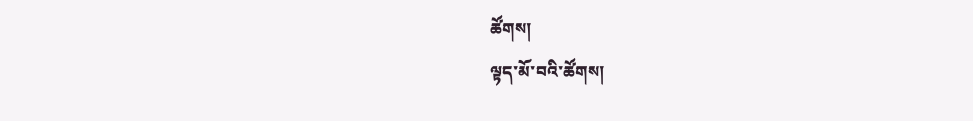ཚོགས།
ལྟད་མོ་བའི་ཚོགས།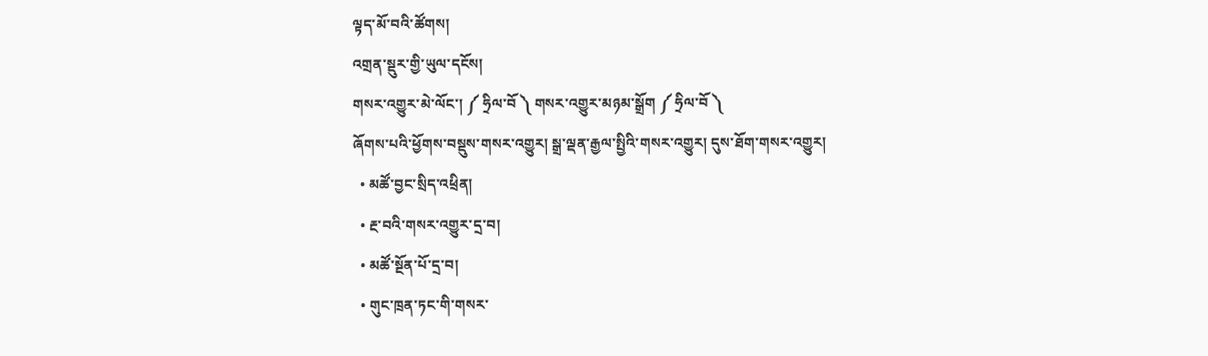ལྟད་མོ་བའི་ཚོགས།
འགྲན་སྡུར་གྱི་ཡུལ་དངོས།
གསར་འགྱུར་མེ་ལོང་། ༼ ཧྲིལ་བོ ༽ གསར་འགྱུར་མཉམ་སྒྲོག ༼ ཧྲིལ་བོ ༽
ཞོགས་པའི་ཕྱོགས་བསྡུས་གསར་འགྱུར། སྒྲ་ལྡན་རྒྱལ་སྤྱིའི་གསར་འགྱུར། དུས་ཐོག་གསར་འགྱུར།
  • མཚོ་བྱང་སྲིད་འཕྲིན།
  • རྔ་བའི་གསར་འགྱུར་དྲ་བ།
  • མཚོ་སྔོན་པོ་དྲ་བ།
  • གུང་ཁྲན་ཏང་གི་གསར་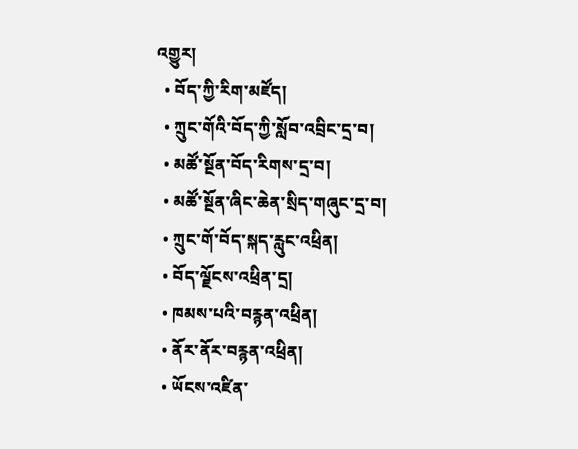འགྱུར།
  • བོད་ཀྱི་རིག་མཛོད།
  • ཀྲུང་གོའི་བོད་ཀྱི་སློབ་འབྲིང་དྲ་བ།
  • མཚོ་སྔོན་བོད་རིགས་དྲ་བ།
  • མཚོ་སྔོན་ཞིང་ཆེན་སྲིད་གཞུང་དྲ་བ།
  • ཀྲུང་གོ་བོད་སྐད་རླུང་འཕྲིན།
  • བོད་ལྗོངས་འཕྲིན་དྲ།
  • ཁམས་པའི་བརྙན་འཕྲིན།
  • ནོར་ནོར་བརྙན་འཕྲིན།
  • ཡོངས་འཛིན་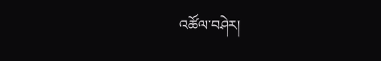འཚོལ་བཤེར།